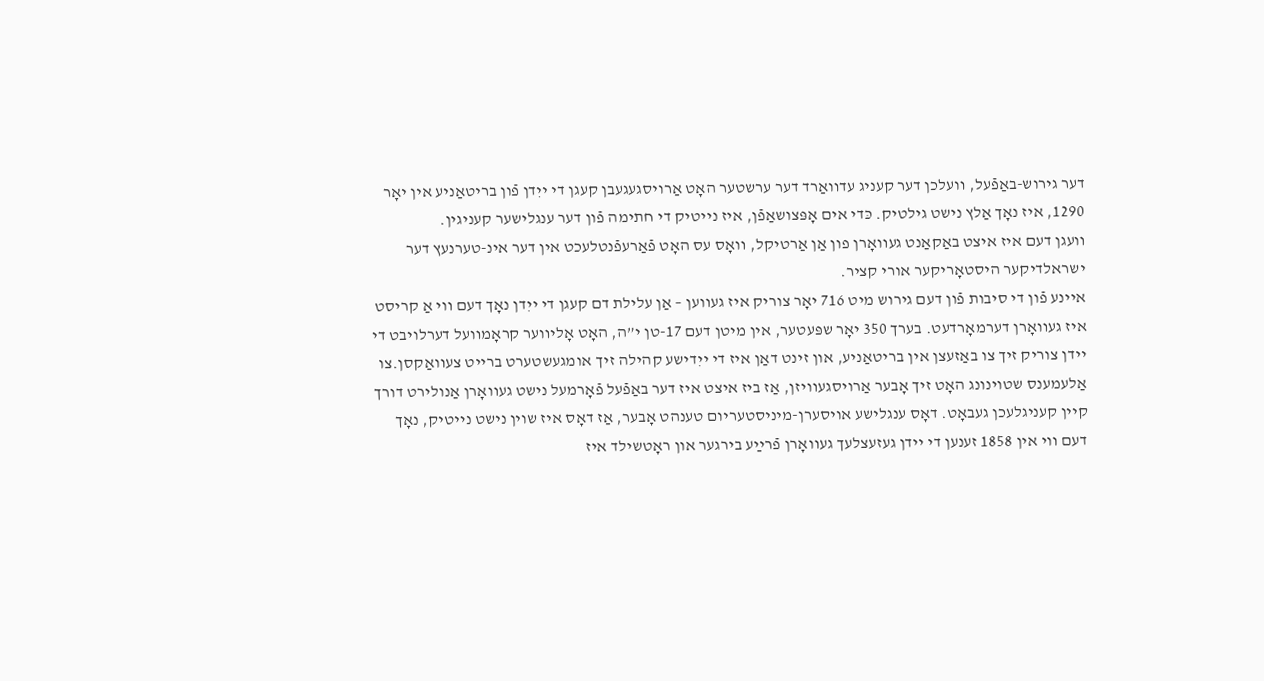דער גירוש-באַפֿעל, װעלכן דער קעניג עדװאַרד דער ערשטער האָט אַרויסגעגעבן קעגן די ייִדן פֿון בריטאַניע אין יאָר 1290, איז נאָך אַלץ נישט גילטיק. כּדי אים אָפּצושאַפֿן, איז נייטיק די חתימה פֿון דער ענגלישער קעניגין.
װעגן דעם איז איצט באַקאַנט געװאָרן פון אַן אַרטיקל, װאָס עס האָט פֿאַרעפֿנטלעכט אין דער אינ-טערנעץ דער ישראלדיקער היסטאָריקער אורי קציר.
איינע פֿון די סיבות פֿון דעם גירוש מיט 716 יאָר צוריק איז געװען – אַן עלילת דם קעגן די ייִדן נאָך דעם װי אַ קריסט איז געװאָרן דערמאָרדעט. בערך 350 יאָר שפּעטער, אין מיטן דעם 17-טן י”ה, האָט אָליװער קראָמװעל דערלויבט די ײדן צוריק זיך צו באַזעצן אין בריטאַניע, און זינט דאַן איז די ייִדישע קהילה זיך אומגעשטערט ברייט צעװאַקסן.צו אַלעמענס שטוינונג האָט זיך אָבער אַרויסגעװיזן, אַז ביז איצט איז דער באַפֿעל פֿאָרמעל נישט געװאָרן אַנולירט דורך קיין קעניגלעכן געבאָט. דאָס ענגלישע אויסערן-מיניסטעריום טענהט אָבער, אַז דאָס איז שוין נישט נײטיק, נאָך דעם װי אין 1858 זענען די ײדן געזעצלעך געװאָרן פֿרײַע בירגער און ראָטשילד איז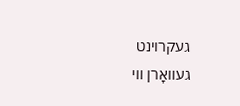געקרוינט געװאָרן װי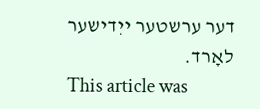דער ערשטער ייִדישער לאָרד.
This article was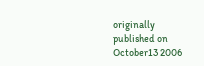originally published on October13 2006